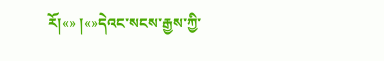རོ།«» །«»དེའང་སངས་རྒྱས་ཀྱི་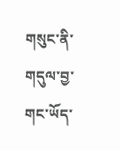གསུང་ནི་གདུལ་བྱ་གང་ཡོད་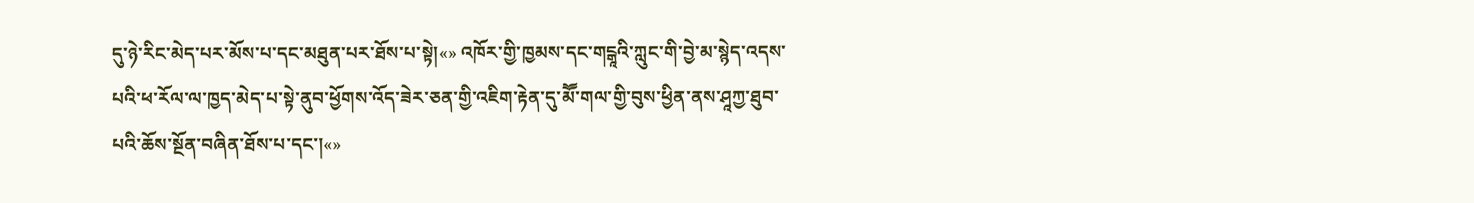དུ་ཉེ་རིང་མེད་པར་མོས་པ་དང་མཐུན་པར་ཐོས་པ་སྟེ།«» འཁོར་གྱི་ཁྱམས་དང་གངྒཱའི་ཀླུང་གི་བྱེ་མ་སྙེད་འདས་པའི་ཕ་རོལ་ལ་ཁྱད་མེད་པ་སྟེ་ནུབ་ཕྱོགས་འོད་ཟེར་ཅན་གྱི་འཇིག་རྟེན་དུ་མཽ་གལ་གྱི་བུས་ཕྱིན་ནས་ཤཱཀྱ་ཐུབ་པའི་ཆོས་སྔོན་བཞིན་ཐོས་པ་དང་།«»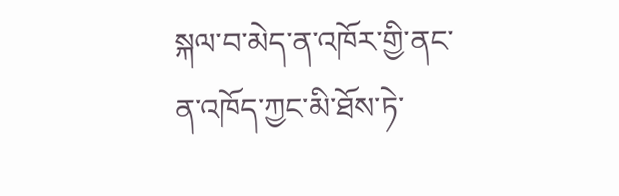སྐལ་བ་མེད་ན་འཁོར་གྱི་ནང་ན་འཁོད་ཀྱང་མི་ཐོས་ཏེ་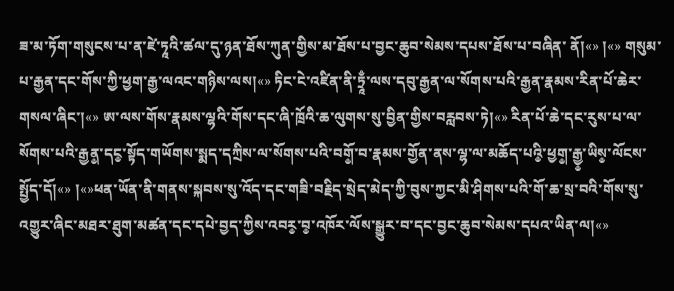ཟ་མ་ཏོག་གསུངས་པ་ན་ཛེ་ཏཱའི་ཚལ་དུ་ཉན་ཐོས་ཀུན་གྱིས་མ་ཐོས་པ་བྱང་ཆུབ་སེམས་དཔས་ཐོས་པ་བཞིན་ ནོ།«» །«» གསུམ་པ་རྒྱན་དང་གོས་ཀྱི་ཕྱག་རྒྱ་ལའང་གཉིས་ལས།«» ཏིང་ངེ་འཛིན་ནི་ཏྲཱྃ་ལས་དབུ་རྒྱན་ལ་སོགས་པའི་རྒྱན་རྣམས་རིན་པོ་ཆེར་གསལ་ཞིང་།«» ཨ་ལས་གོས་རྣམས་ལྷའི་གོས་དང་ཞི་ཁྲོའི་ཆ་ལུགས་སུ་བྱིན་གྱིས་བརླབས་ཏེ།«» རིན་པོ་ཆེ་དང་རུས་པ་ལ་སོགས་པའི་རྒྱན༵་དང༵་སྟོད་གཡོགས་སྨད་དཀྲིས་ལ་སོགས་པའི་བགོ༵་བ་རྣམས་གྱོན་ནས་ལྷ་ལ་མཆོད་པའི༵་ཕྱག༵་རྒྱ༵་ཡིས༵་ལོངས་སྤྱོད་དོ།«» །«»ཕན་ཡོན་ནི་གནས་སྐབས་སུ་འོད་དང་གཟི་བརྗིད་སྲེད་མེད་ཀྱི་བུས་ཀྱང་མི་ཤིགས་པའི་གོ་ཆ་སྲ་བའི་གོས་སུ་འགྱུར་ཞིང་མཐར་ཐུག་མཚན་དང་དཔེ་བྱད་ཀྱིས་འབར༵་བ༵་འཁོར་ལོས་སྒྱུར་བ་དང་བྱང་ཆུབ་སེམས་དཔའ་ཡིན་ལ།«»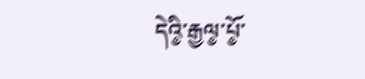དེའི༵་རྒྱལ༵་པོ༵་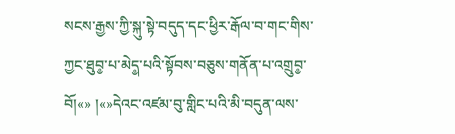སངས་རྒྱས་ཀྱི་སྐུ་སྟེ་བདུད་དང་ཕྱིར་རྒོལ་བ་གང་གིས་ཀྱང་ཐུབ༵་པ་མེད༵་པའི་སྟོབས་བཅུས་གནོན་པ་འགྲུབ༵་བོ།«» །«»དེའང་འཛམ་བུ་གླིང་པའི་མི་བདུན་ལས་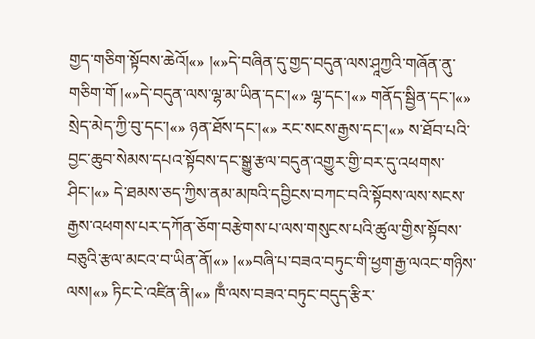གྱད་གཅིག་སྟོབས་ཆེའོ།«» །«»དེ་བཞིན་དུ་གྱད་བདུན་ལས་ཤཱཀྱའི་གཞོན་ནུ་གཅིག་གོ །«»དེ་བདུན་ལས་ལྷ་མ་ཡིན་དང་།«» ལྷ་དང་།«» གནོད་སྦྱིན་དང་།«» སྲེད་མེད་ཀྱི་བུ་དང་།«» ཉན་ཐོས་དང་།«» རང་སངས་རྒྱས་དང་།«» ས་ཐོབ་པའི་བྱང་ཆུབ་སེམས་དཔའ་སྟོབས་དང་སྒྱུ་རྩལ་བདུན་འགྱུར་གྱི་བར་དུ་འཕགས་ཤིང་།«» དེ་ཐམས་ཅད་ཀྱིས་ནམ་མཁའི་དབྱིངས་བཀང་བའི་སྟོབས་ལས་སངས་རྒྱས་འཕགས་པར་དཀོན་ཅོག་བརྩེགས་པ་ལས་གསུངས་པའི་ཚུལ་གྱིས་སྟོབས་བཅུའི་རྩལ་མངའ་བ་ཡིན་ནོ།«» །«»བཞི་པ་བཟའ་བཏུང་གི་ཕྱག་རྒྱ་ལའང་གཉིས་ལས།«» ཏིང་ངེ་འཛིན་ནི།«» ཁྃ་ལས་བཟའ་བཏུང་བདུད་རྩིར་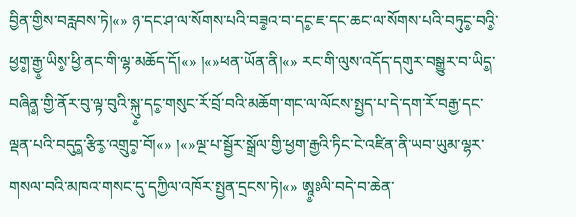བྱིན་གྱིས་བརླབས་ཏེ།«» ཉ་དང་ཤ་ལ་སོགས་པའི་བཟ༵འ་བ་དང༵་ཇ་དང་ཆང་ལ་སོགས་པའི་བཏུང༵་བའི༵་ཕྱག༵་རྒྱ༵་ཡིས༵་ཕྱི་ནང་གི་ལྷ་མཆོད་དོ།«» །«»ཕན་ཡོན་ནི།«» རང་གི་ལུས་འདོད་དགུར་བསྒྱུར་བ་ཡིད༵་བཞིན༵་གྱི་ནོར་བུ་ལྟ་བུའི་སྐུ༵་དང༵་གསུང་རོ་བྲོ་བའི་མཆོག་གང་ལ་ལོངས་སྤྱད་པ་དེ་དག་རོ་བརྒྱ་དང་ལྡན་པའི་བདུད༵་རྩིར༵་འགྲུབ༵་བོ།«» །«»ལྔ་པ་སྦྱོར་སྒྲོལ་གྱི་ཕྱག་རྒྱའི་ཏིང་ངེ་འཛིན་ནི་ཡབ་ཡུམ་ལྷར་གསལ་བའི་མཁའ་གསང་དུ་དཀྱིལ་འཁོར་སྤྱན་དྲངས་ཏེ།«» ཨཱ༵ཿལི་བདེ་བ་ཆེན་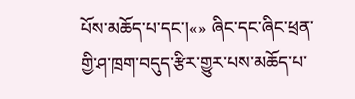པོས་མཆོད་པ་དང་།«» ཞིང་དང་ཞིང་ཕྲན་གྱི་ཤ་ཁྲག་བདུད་རྩིར་གྱུར་པས་མཆོད་པ་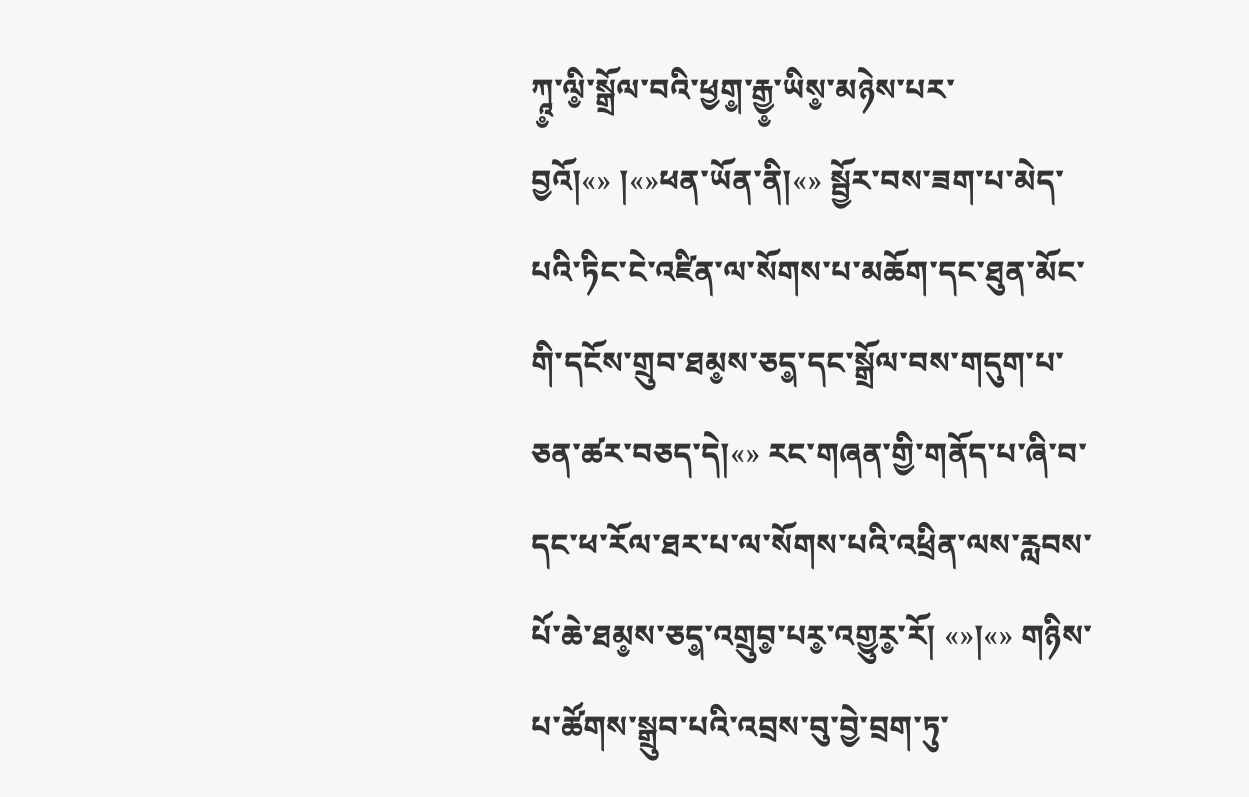ཀཱ༵་ལི༵་སྒྲོལ་བའི་ཕྱག༵་རྒྱ༵་ཡིས༵་མཉེས་པར་བྱའོ།«» །«»ཕན་ཡོན་ནི།«» སྦྱོར་བས་ཟག་པ་མེད་པའི་ཏིང་ངེ་འཛིན་ལ་སོགས་པ་མཆོག་དང་ཐུན་མོང་གི་དངོས་གྲུབ་ཐམ༵ས་ཅད༵་དང་སྒྲོལ་བས་གདུག་པ་ཅན་ཚར་བཅད་དེ།«» རང་གཞན་གྱི་གནོད་པ་ཞི་བ་དང་ཕ་རོལ་ཐར་པ་ལ་སོགས་པའི་འཕྲིན་ལས་རླབས་པོ་ཆེ་ཐམ༵ས་ཅད༵་འགྲུབ༵་པར༵་འགྱུར༵་རོ། «»།«» གཉིས་པ་ཚོགས་སྒྲུབ་པའི་འབྲས་བུ་བྱེ་བྲག་ཏུ་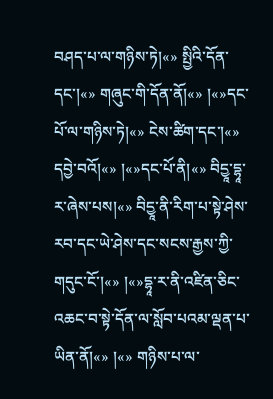བཤད་པ་ལ་གཉིས་ཏེ།«» སྤྱིའི་དོན་དང་།«» གཞུང་གི་དོན་ནོ།«» །«»དང་པོ་ལ་གཉིས་ཏེ།«» ངེས་ཚིག་དང་།«» དབྱེ་བའོ།«» །«»དང་པོ་ནི།«» བིདྱཱ་དྷཱ་ར་ཞེས་པས།«» བིདྱཱ་ནི་རིག་པ་སྟེ་ཤེས་རབ་དང་ཡེ་ཤེས་དང་སངས་རྒྱས་ཀྱི་གདུང་ངོ་།«» །«»དྷཱ་ར་ནི་འཛིན་ཅིང་འཆང་བ་སྟེ་དོན་ལ་སློབ་པའམ་ལྡན་པ་ཡིན་ནོ།«» །«» གཉིས་པ་ལ་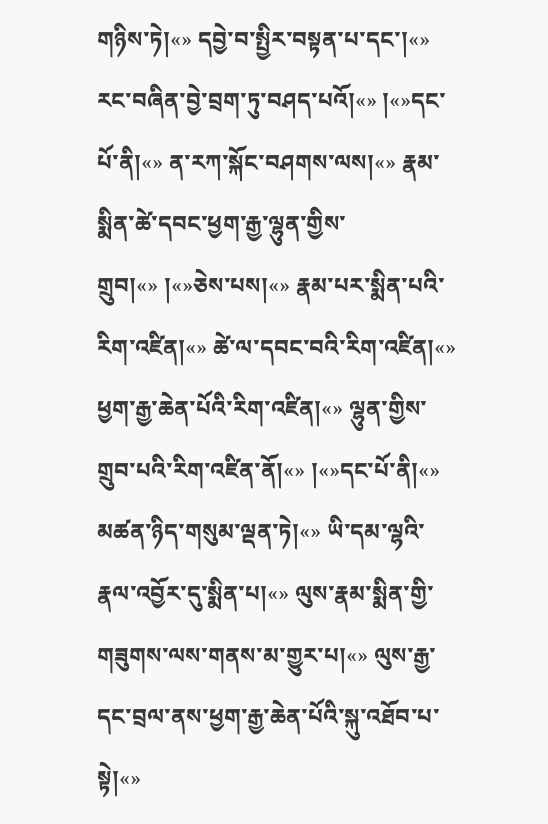གཉིས་ཏེ།«» དབྱེ་བ་སྤྱིར་བསྟན་པ་དང་།«» རང་བཞིན་བྱེ་བྲག་ཏུ་བཤད་པའོ།«» །«»དང་པོ་ནི།«» ན་རཀ་སྐོང་བཤགས་ལས།«» རྣམ་སྨིན་ཚེ་དབང་ཕྱག་རྒྱ་ལྷུན་གྱིས་གྲུབ།«» །«»ཅེས་པས།«» རྣམ་པར་སྨིན་པའི་རིག་འཛིན།«» ཚེ་ལ་དབང་བའི་རིག་འཛིན།«» ཕྱག་རྒྱ་ཆེན་པོའི་རིག་འཛིན།«» ལྷུན་གྱིས་གྲུབ་པའི་རིག་འཛིན་ནོ།«» །«»དང་པོ་ནི།«» མཚན་ཉིད་གསུམ་ལྡན་ཏེ།«» ཡི་དམ་ལྷའི་རྣལ་འབྱོར་དུ་སྨིན་པ།«» ལུས་རྣམ་སྨིན་གྱི་གཟུགས་ལས་གནས་མ་གྱུར་པ།«» ལུས་རྒྱ་དང་བྲལ་ནས་ཕྱག་རྒྱ་ཆེན་པོའི་སྐུ་འཐོབ་པ་སྟེ།«»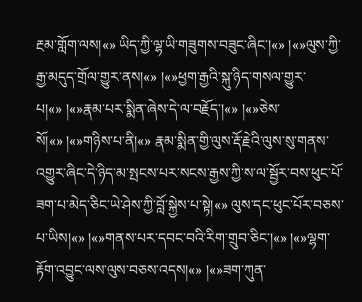རྔམ་གློག་ལས།«» ཡིད་ཀྱི་ལྷ་ཡི་གཟུགས་བཟུང་ཞིང་།«» །«»ལུས་ཀྱི་རྒྱ་མདུད་གྲོལ་གྱུར་ནས།«» །«»ཕྱག་རྒྱའི་སྐུ་ཉིད་གསལ་གྱུར་པ།«» །«»རྣམ་པར་སྨིན་ཞེས་དེ་ལ་བརྗོད་།«» །«»ཅེས་སོ།«» །«»གཉིས་པ་ནི།«» རྣམ་སྨིན་གྱི་ལུས་རྡོ་རྗེའི་ལུས་སུ་གནས་འགྱུར་ཞིང་དེ་ཉིད་མ་སྤངས་པར་སངས་རྒྱས་ཀྱི་ས་ལ་སྦྱོར་བས་ཕུང་པོ་ཟག་པ་མེད་ཅིང་ཡེ་ཤེས་ཀྱི་བློ་སྐྱེས་པ་སྟེ།«» ལུས་དང་ཕུང་པོར་བཅས་པ་ཡིས།«» །«»གནས་པར་དབང་བའི་རིག་གྲུབ་ཅིང་།«» །«»ལྷག་རྟོག་འབྱུང་ལས་ལུས་བཅས་འདས།«» །«»ཟག་ཀུན་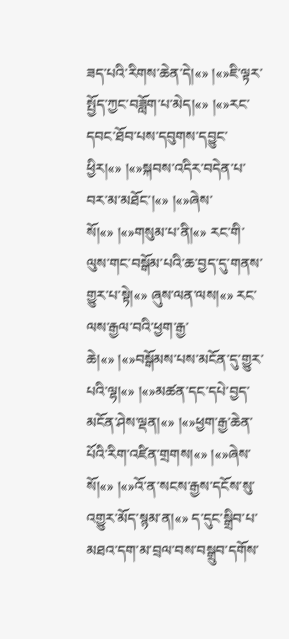ཟད་པའི་རིགས་ཆེན་དེ།«» །«»ཇི་ལྟར་སྤྱོད་ཀྱང་བཟློག་པ་མེད།«» །«»རང་དབང་ཐོབ་པས་དབུགས་དབྱུང་ཕྱིར།«» །«»སྐབས་འདིར་བདེན་པ་བར་མ་མཐོང་།«» །«»ཞེས་སོ།«» །«»གསུམ་པ་ནི།«» རང་གི་ལུས་གང་བསྒོམ་པའི་ཆ་བྱད་དུ་གནས་གྱུར་པ་སྟེ།«» ཞུས་ལན་ལས།«» རང་ལས་རྒྱལ་བའི་ཕྱག་རྒྱ་ཆེ།«» །«»བསྒོམས་པས་མངོན་དུ་གྱུར་པའི་ལྷ།«» །«»མཚན་དང་དཔེ་བྱད་མངོན་ཤེས་ལྡན།«» །«»ཕྱག་རྒྱ་ཆེན་པོའི་རིག་འཛིན་གྲགས།«» །«»ཞེས་སོ།«» །«»འོ་ན་སངས་རྒྱས་དངོས་སུ་འགྱུར་མོད་སྙམ་ན།«» ད་དུང་སྒྲིབ་པ་མཐའ་དག་མ་བྲལ་བས་བསྒྲུབ་དགོས་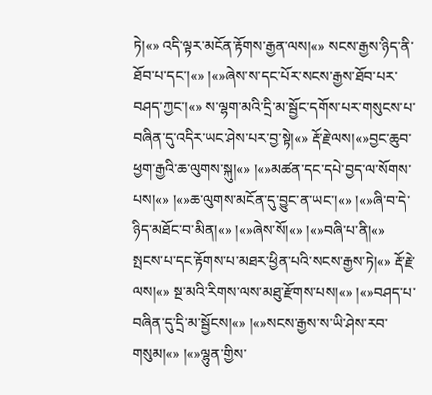ཏེ།«» འདི་ལྟར་མངོན་རྟོགས་རྒྱན་ལས།«» སངས་རྒྱས་ཉིད་ནི་ཐོབ་པ་དང་།«» །«»ཞེས་ས་དང་པོར་སངས་རྒྱས་ཐོབ་པར་བཤད་ཀྱང་།«» ས་ལྷག་མའི་དྲི་མ་སྦྱོང་དགོས་པར་གསུངས་པ་བཞིན་དུ་འདིར་ཡང་ཤེས་པར་བྱ་སྟེ།«» རྡོ་རྗེ་ལས།«»བྱང་ཆུབ་ཕྱག་རྒྱའི་ཆ་ལུགས་སྐུ།«» །«»མཚན་དང་དཔེ་བྱད་ལ་སོགས་པས།«» །«»ཆ་ལུགས་མངོན་དུ་བྱུང་ན་ཡང་།«» །«»ཞི་བ་དེ་ཉིད་མཐོང་བ་མིན།«» །«»ཞེས་སོ།«» །«»བཞི་པ་ནི།«» སྤངས་པ་དང་རྟོགས་པ་མཐར་ཕྱིན་པའི་སངས་རྒྱས་ཏེ།«» རྡོ་རྗེ་ལས།«» སྔ་མའི་རིགས་ལས་མཐུ་རྫོགས་པས།«» །«»བཤད་པ་བཞིན་དུ་དྲི་མ་སྦྱོངས།«» །«»སངས་རྒྱས་ས་ཡི་ཤེས་རབ་གསུམ།«» །«»ལྷུན་གྱིས་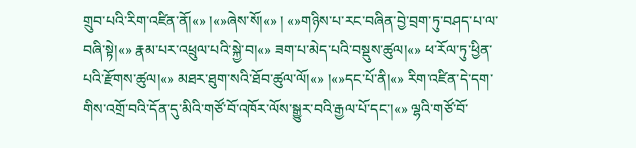གྲུབ་པའི་རིག་འཛིན་ནོ།«» །«»ཞེས་སོ།«» ། «»གཉིས་པ་རང་བཞིན་བྱེ་བྲག་ཏུ་བཤད་པ་ལ་བཞི་སྟེ།«» རྣམ་པར་འཕྲུལ་པའི་སྐྱེ་བ།«» ཟག་པ་མེད་པའི་བསྡུས་ཚུལ།«» ཕ་རོལ་ཏུ་ཕྱིན་པའི་རྫོགས་ཚུལ།«» མཐར་ཐུག་སའི་ཐོབ་ཚུལ་ལོ།«» །«»དང་པོ་ནི།«» རིག་འཛིན་དེ་དག་གིས་འགྲོ་བའི་དོན་དུ་མིའི་གཙོ་བོ་འཁོར་ལོས་སྒྱུར་བའི་རྒྱལ་པོ་དང་།«» ལྷའི་གཙོ་བོ་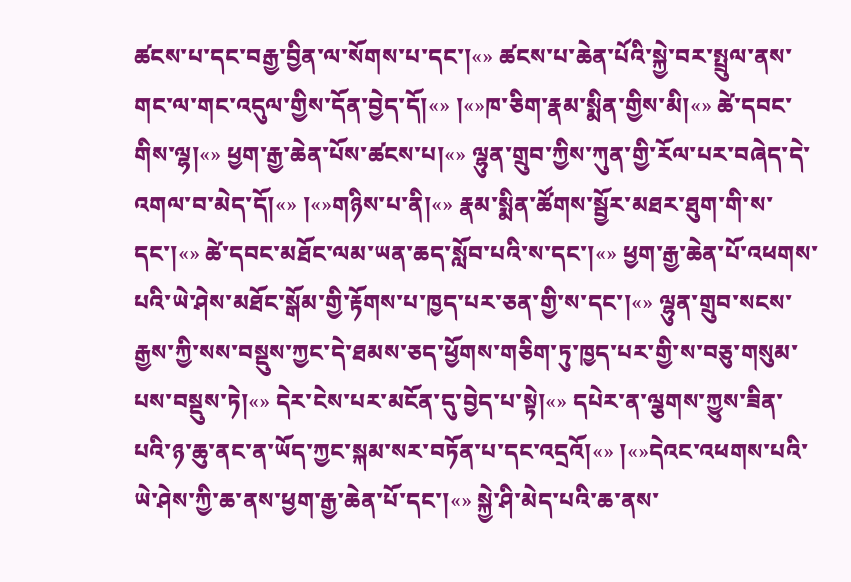ཚངས་པ་དང་བརྒྱ་བྱིན་ལ་སོགས་པ་དང་།«» ཚངས་པ་ཆེན་པོའི་སྐྱེ་བར་སྤྲུལ་ནས་གང་ལ་གང་འདུལ་གྱིས་དོན་བྱེད་དོ།«» །«»ཁ་ཅིག་རྣམ་སྨིན་གྱིས་མི།«» ཚེ་དབང་གིས་ལྷ།«» ཕྱག་རྒྱ་ཆེན་པོས་ཚངས་པ།«» ལྷུན་གྲུབ་ཀྱིས་ཀུན་གྱི་རོལ་པར་བཞེད་དེ་འགལ་བ་མེད་དོ།«» །«»གཉིས་པ་ནི།«» རྣམ་སྨིན་ཚོགས་སྦྱོར་མཐར་ཐུག་གི་ས་དང་།«» ཚེ་དབང་མཐོང་ལམ་ཡན་ཆད་སློབ་པའི་ས་དང་།«» ཕྱག་རྒྱ་ཆེན་པོ་འཕགས་པའི་ཡེ་ཤེས་མཐོང་སྒོམ་གྱི་རྟོགས་པ་ཁྱད་པར་ཅན་གྱི་ས་དང་།«» ལྷུན་གྲུབ་སངས་རྒྱས་ཀྱི་སས་བསྡུས་ཀྱང་དེ་ཐམས་ཅད་ཕྱོགས་གཅིག་ཏུ་ཁྱད་པར་གྱི་ས་བཅུ་གསུམ་པས་བསྡུས་ཏེ།«» དེར་ངེས་པར་མངོན་དུ་བྱེད་པ་སྟེ།«» དཔེར་ན་ལྕགས་ཀྱུས་ཟིན་པའི་ཉ་ཆུ་ནང་ན་ཡོད་ཀྱང་སྐམ་སར་བཏོན་པ་དང་འདྲའོ།«» །«»དེའང་འཕགས་པའི་ཡེ་ཤེས་ཀྱི་ཆ་ནས་ཕྱག་རྒྱ་ཆེན་པོ་དང་།«» སྐྱེ་ཤི་མེད་པའི་ཆ་ནས་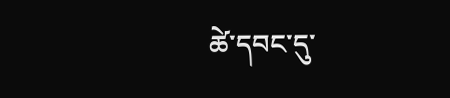ཚེ་དབང་དུ་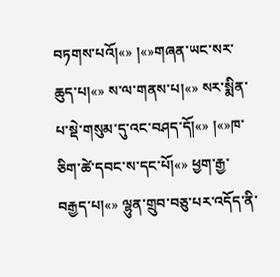བཏགས་པའོ།«» །«»གཞན་ཡང་སར་ཆུད་པ།«» ས་ལ་གནས་པ།«» སར་སྨིན་པ་སྡེ་གསུམ་དུ་འང་བཤད་དོ།«» །«»ཁ་ཅིག་ཚེ་དབང་ས་དང་པོ།«» ཕྱག་རྒྱ་བརྒྱད་པ།«» ལྷུན་གྲུབ་བཅུ་པར་འདོད་ནི་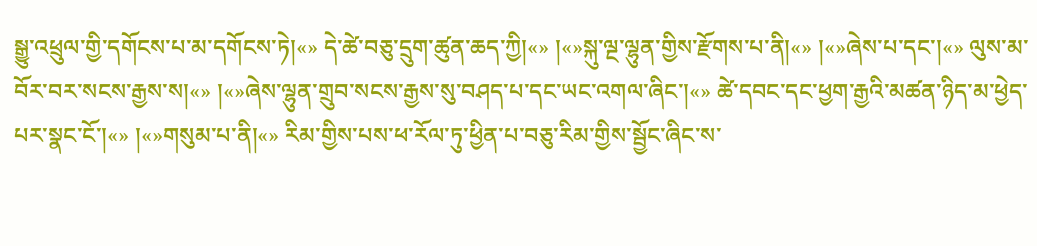སྒྱུ་འཕྲུལ་གྱི་དགོངས་པ་མ་དགོངས་ཏེ།«» དེ་ཚེ་བཅུ་དྲུག་ཚུན་ཆད་ཀྱི།«» །«»སྐུ་ལྔ་ལྷུན་གྱིས་རྫོགས་པ་ནི།«» །«»ཞེས་པ་དང་།«» ལུས་མ་བོར་བར་སངས་རྒྱས་ས།«» །«»ཞེས་ལྷུན་གྲུབ་སངས་རྒྱས་སུ་བཤད་པ་དང་ཡང་འགལ་ཞིང་།«» ཚེ་དབང་དང་ཕྱག་རྒྱའི་མཚན་ཉིད་མ་ཕྱེད་པར་སྣང་ངོ་།«» །«»གསུམ་པ་ནི།«» རིམ་གྱིས་པས་ཕ་རོལ་ཏུ་ཕྱིན་པ་བཅུ་རིམ་གྱིས་སྦྱོང་ཞིང་ས་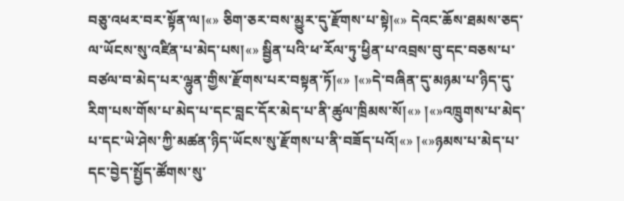བཅུ་འཕར་བར་སྟོན་ལ།«» ཅིག་ཅར་བས་མྱུར་དུ་རྫོགས་པ་སྟེ།«» དེའང་ཆོས་ཐམས་ཅད་ལ་ཡོངས་སུ་འཛིན་པ་མེད་པས།«» སྦྱིན་པའི་ཕ་རོལ་ཏུ་ཕྱིན་པ་འབྲས་བུ་དང་བཅས་པ་བཙལ་བ་མེད་པར་ལྷུན་གྱིས་རྫོགས་པར་བསྟན་ཏོ།«» །«»དེ་བཞིན་དུ་མཉམ་པ་ཉིད་དུ་རིག་པས་གོས་པ་མེད་པ་དང་བླང་དོར་མེད་པ་ནི་ཚུལ་ཁྲིམས་སོ།«» །«»འཁྲུགས་པ་མེད་པ་དང་ཡེ་ཤེས་ཀྱི་མཚན་ཉིད་ཡོངས་སུ་རྫོགས་པ་ནི་བཟོད་པའོ།«» །«»ཉམས་པ་མེད་པ་དང་བྱེད་སྤྱོད་ཚོགས་སུ་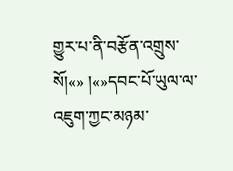གྱུར་པ་ནི་བརྩོན་འགྲུས་སོ།«» །«»དབང་པོ་ཡུལ་ལ་འཇུག་ཀྱང་མཉམ་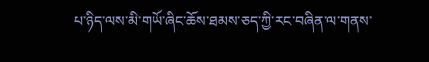པ་ཉིད་ལས་མི་གཡོ་ཞིང་ཆོས་ཐམས་ཅད་ཀྱི་རང་བཞིན་ལ་གནས་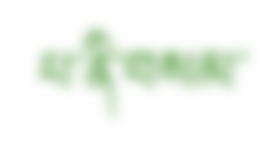པ་ནི་བསམ་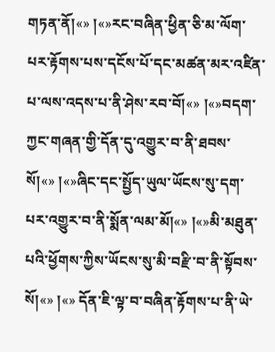གཏན་ནོ།«» །«»རང་བཞིན་ཕྱིན་ཅི་མ་ལོག་པར་རྟོགས་པས་དངོས་པོ་དང་མཚན་མར་འཛིན་པ་ལས་འདས་པ་ནི་ཤེས་རབ་བོ།«» །«»བདག་ཀྱང་གཞན་གྱི་དོན་དུ་འགྱུར་བ་ནི་ཐབས་སོ།«» །«»ཞིང་དང་སྤྱོད་ཡུལ་ཡོངས་སུ་དག་པར་འགྱུར་བ་ནི་སྨོན་ལམ་མོ།«» །«»མི་མཐུན་པའི་ཕྱོགས་ཀྱིས་ཡོངས་སུ་མི་བརྫི་བ་ནི་སྟོབས་སོ།«» །«» དོན་ཇི་ལྟ་བ་བཞིན་རྟོགས་པ་ནི་ཡེ་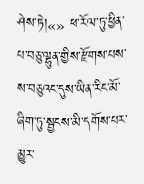ཤེས་ཏེ།«» ཕ་རོལ་ཏུ་ཕྱིན་པ་བཅུ་ལྷུན་གྱིས་རྫོགས་པས་ས་བཅུའང་དུས་ཡིན་རིང་མོ་ཞིག་ཏུ་སྦྱངས་མི་དགོས་པར་མྱུར་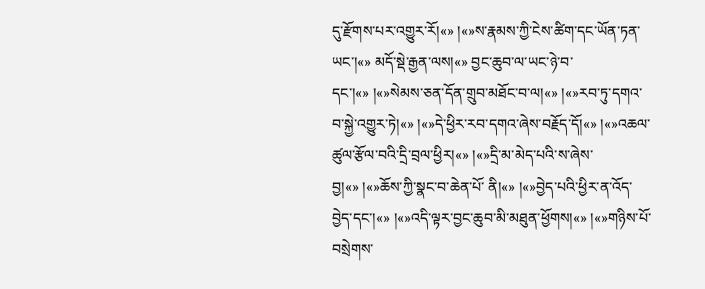དུ་རྫོགས་པར་འགྱུར་རོ།«» །«»ས་རྣམས་ཀྱི་ངེས་ཚིག་དང་ཡོན་ཏན་ཡང་།«» མདོ་སྡེ་རྒྱན་ལས།«» བྱང་ཆུབ་ལ་ཡང་ཉེ་བ་དང་།«» །«»སེམས་ཅན་དོན་གྲུབ་མཐོང་བ་ལ།«» །«»རབ་ཏུ་དགའ་བ་སྐྱེ་འགྱུར་ཏེ།«» །«»དེ་ཕྱིར་རབ་དགའ་ཞེས་བརྗོད་དོ།«» །«»འཆལ་ཚུལ་རྩོལ་བའི་དྲི་བྲལ་ཕྱིར།«» །«»དྲི་མ་མེད་པའི་ས་ཞེས་བྱ།«» །«»ཆོས་ཀྱི་སྣང་བ་ཆེན་པོ་ ནི།«» །«»བྱེད་པའི་ཕྱིར་ན་འོད་བྱེད་དང་།«» །«»འདི་ལྟར་བྱང་ཆུབ་མི་མཐུན་ཕྱོགས།«» །«»གཉིས་པོ་བསྲེགས་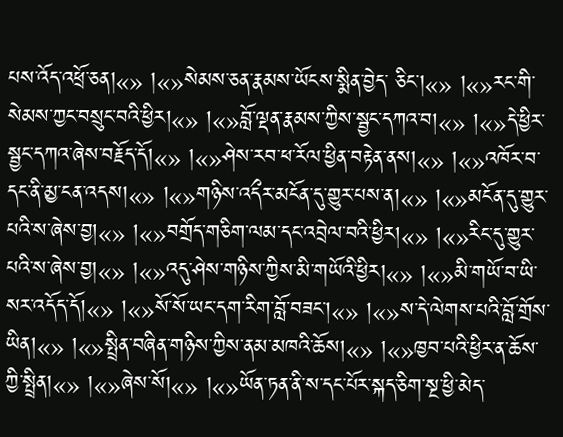པས་འོད་འཕྲོ་ཅན།«» །«»སེམས་ཅན་རྣམས་ཡོངས་སྨིན་བྱེད་ ཅིང་།«» །«»རང་གི་སེམས་ཀྱང་བསྲུང་བའི་ཕྱིར།«» །«»བློ་ལྡན་རྣམས་ཀྱིས་སྦྱང་དཀའ་བ།«» །«»དེ་ཕྱིར་སྦྱང་དཀའ་ཞེས་བརྗོད་དོ།«» །«»ཤེས་རབ་ཕ་རོལ་ཕྱིན་བརྟེན་ནས།«» །«»འཁོར་བ་དང་ནི་མྱ་ངན་འདས།«» །«»གཉིས་འདྀར་མངོན་དུ་གྱུར་པས་ན།«» །«»མངོན་དུ་གྱུར་པའི་ས་ཞེས་བྱ།«» །«»བགྲོད་གཅིག་ལམ་དང་འབྲེལ་བའི་ཕྱིར།«» །«»རིང་དུ་གྱུར་པའི་ས་ཞེས་བྱ།«» །«»འདུ་ཤེས་གཉིས་ཀྱིས་མི་གཡོའི་ཕྱིར།«» །«»མི་གཡོ་བ་ཡི་སར་འདོད་དོ།«» །«»སོ་སོ་ཡང་དག་རིག་བློ་བཟང་།«» །«»ས་དེ་ལེགས་པའི་བློ་གྲོས་ཡིན།«» །«»སྤྲིན་བཞིན་གཉིས་ཀྱིས་ནམ་མཁའི་ཆོས།«» །«»ཁྱབ་པའི་ཕྱིར་ན་ཆོས་ཀྱི་སྤྲིན།«» །«»ཞེས་སོ།«» །«»ཡོན་ཏན་ནི་ས་དང་པོར་སྐད་ཅིག་སྔ་ཕྱི་མེད་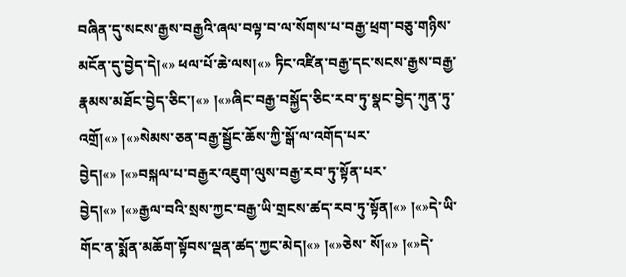བཞིན་དུ་སངས་རྒྱས་བརྒྱའི་ཞལ་བལྟ་བ་ལ་སོགས་པ་བརྒྱ་ཕྲག་བཅུ་གཉིས་མངོན་དུ་བྱེད་དེ།«» ཕལ་པོ་ཆེ་ལས།«» ཏིང་འཛིན་བརྒྱ་དང་སངས་རྒྱས་བརྒྱ་རྣམས་མཐོང་བྱེད་ཅིང་།«» །«»ཞིང་བརྒྱ་བསྐྱོད་ཅིང་རབ་ཏུ་སྣང་བྱེད་ཀུན་ཏུ་འགྲོ།«» །«»སེམས་ཅན་བརྒྱ་སྦྱོང་ཆོས་ཀྱི་སྒོ་ལ་འགོད་པར་བྱེད།«» །«»བསྐལ་པ་བརྒྱར་འཇུག་ལུས་བརྒྱ་རབ་ཏུ་སྟོན་པར་བྱེད།«» །«»རྒྱལ་བའི་སྲས་ཀྱང་བརྒྱ་ཡི་གྲངས་ཚད་རབ་ཏུ་སྟོན།«» །«»དེ་ཡི་གོང་ན་སྨོན་མཆོག་སྟོབས་ལྡན་ཚད་ཀྱང་མེད།«» །«»ཅེས་ སོ།«» །«»དེ་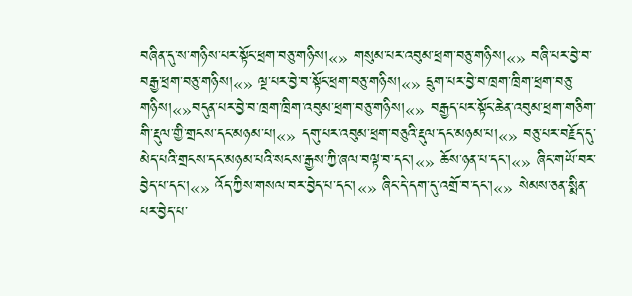བཞིན་དུ་ས་གཉིས་པར་སྟོང་ཕྲག་བཅུ་གཉིས།«» གསུམ་པར་འབུམ་ཕྲག་བཅུ་གཉིས།«» བཞི་པར་བྱེ་བ་བརྒྱ་ཕྲག་བཅུ་གཉིས།«» ལྔ་པར་བྱེ་བ་སྟོང་ཕྲག་བཅུ་གཉིས།«» དྲུག་པར་བྱེ་བ་ཁྲག་ཁྲིག་ཕྲག་བཅུ་གཉིས།«»བདུན་པར་བྱེ་བ་ཁྲག་ཁྲིག་འབུམ་ཕྲག་བཅུ་གཉིས།«» བརྒྱད་པར་སྟོང་ཆེན་འབུམ་ཕྲག་གཅིག་གི་རྡུལ་གྱི་གྲངས་དང་མཉམ་པ།«» དགུ་པར་འབུམ་ཕྲག་བཅུའི་རྡུལ་དང་མཉམ་པ།«» བཅུ་པར་བརྗོད་དུ་མེད་པའི་གྲངས་དང་མཉམ་པའི་སངས་རྒྱས་ཀྱི་ཞལ་བལྟ་བ་དང་།«» ཆོས་ཉན་པ་དང་།«» ཞིང་གཡོ་བར་བྱེད་པ་དང་།«» འོད་ཀྱིས་གསལ་བར་བྱེད་པ་དང་།«» ཞིང་དེ་དག་དུ་འགྲོ་བ་དང་།«» སེམས་ཅན་སྨིན་པར་བྱེད་པ་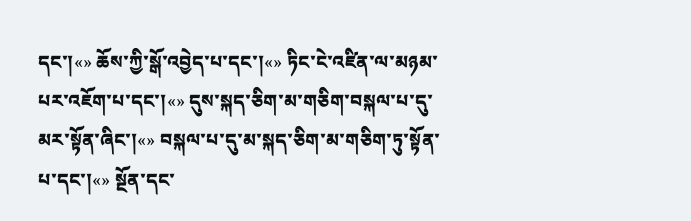དང་།«» ཆོས་ཀྱི་སྒོ་འབྱེད་པ་དང་།«» ཏིང་ངེ་འཛིན་ལ་མཉམ་པར་འཇོག་པ་དང་།«» དུས་སྐད་ཅིག་མ་གཅིག་བསྐལ་པ་དུ་མར་སྟོན་ཞིང་།«» བསྐལ་པ་དུ་མ་སྐད་ཅིག་མ་གཅིག་ཏུ་སྟོན་པ་དང་།«» སྔོན་དང་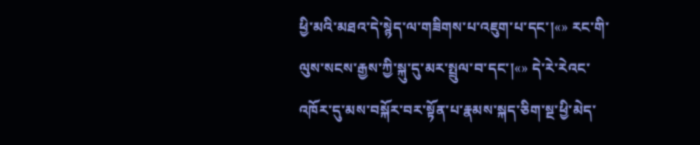ཕྱི་མའི་མཐའ་དེ་སྙེད་ལ་གཟིགས་པ་འཇུག་པ་དང་།«» རང་གི་ལུས་སངས་རྒྱས་ཀྱི་སྐུ་དུ་མར་སྤྲུལ་བ་དང་།«» དེ་རེ་རེའང་འཁོར་དུ་མས་བསྐོར་བར་སྟོན་པ་རྣམས་སྐད་ཅིག་སྔ་ཕྱི་མེད་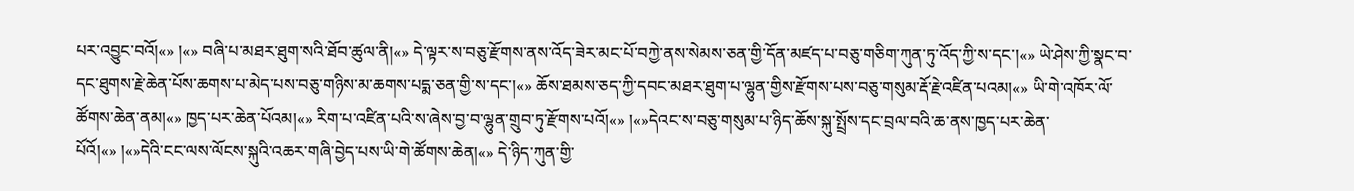པར་འབྱུང་བའོ།«» །«» བཞི་པ་མཐར་ཐུག་སའི་ཐོབ་ཚུལ་ནི།«» དེ་ལྟར་ས་བཅུ་རྫོགས་ནས་འོད་ཟེར་མང་པོ་བཀྱེ་ནས་སེམས་ཅན་གྱི་དོན་མཛད་པ་བཅུ་གཅིག་ཀུན་ཏུ་འོད་ཀྱི་ས་དང་།«» ཡེ་ཤེས་ཀྱི་སྣང་བ་དང་ཐུགས་རྗེ་ཆེན་པོས་ཆགས་པ་མེད་པས་བཅུ་གཉིས་མ་ཆགས་པདྨ་ཅན་གྱི་ས་དང་།«» ཆོས་ཐམས་ཅད་ཀྱི་དབང་མཐར་ཐུག་པ་ལྷུན་གྱིས་རྫོགས་པས་བཅུ་གསུམ་རྡོ་རྗེ་འཛིན་པའམ།«» ཡི་གེ་འཁོར་ལོ་ཚོགས་ཆེན་ནམ།«» ཁྱད་པར་ཆེན་པོའམ།«» རིག་པ་འཛིན་པའི་ས་ཞེས་བྱ་བ་ལྷུན་གྲུབ་ཏུ་རྫོགས་པའོ།«» །«»དེའང་ས་བཅུ་གསུམ་པ་ཉིད་ཆོས་སྐུ་སྤྲོས་དང་བྲལ་བའི་ཆ་ནས་ཁྱད་པར་ཆེན་པོའོ།«» །«»དེའི་ངང་ལས་ལོངས་སྐུའི་འཆར་གཞི་བྱེད་པས་ཡི་གེ་ཚོགས་ཆེན།«» དེ་ཉིད་ཀུན་གྱི་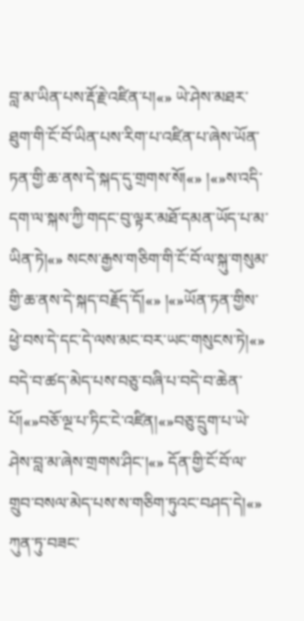བླ་མ་ཡིན་པས་རྡོ་རྗེ་འཛིན་པ།«» ཡེ་ཤེས་མཐར་ཐུག་གི་ངོ་བོ་ཡིན་པས་རིག་པ་འཛིན་པ་ཞེས་ཡོན་ཏན་གྱི་ཆ་ནས་དེ་སྐད་དུ་གྲགས་སོ།«» །«»ས་འདི་དག་ལ་སྐས་ཀྱི་གདང་བུ་ལྟར་མཐོ་དམན་ཡོད་པ་མ་ཡིན་ཏེ།«» སངས་རྒྱས་གཅིག་གི་ངོ་བོ་ལ་སྐུ་གསུམ་གྱི་ཆ་ནས་དེ་སྐད་བརྗོད་དོ།«» །«»ཡོན་ཏན་གྱིས་ཕྱེ་བས་དེ་དང་དེ་ལས་མང་བར་ཡང་གསུངས་ཏེ།«» བདེ་བ་ཚད་མེད་པས་བཅུ་བཞི་པ་བདེ་བ་ཆེན་པོ།«»བཅོ་ལྔ་པ་ཏིང་ངེ་འཛིན།«»བཅུ་དྲུག་པ་ཡེ་ཤེས་བླ་མ་ཞེས་གྲགས་ཤིང་།«» དོན་གྱི་ངོ་བོ་ལ་གྲུབ་བསལ་མེད་པས་ས་གཅིག་ཏུའང་བཤད་དེ།«» ཀུན་ཏུ་བཟང་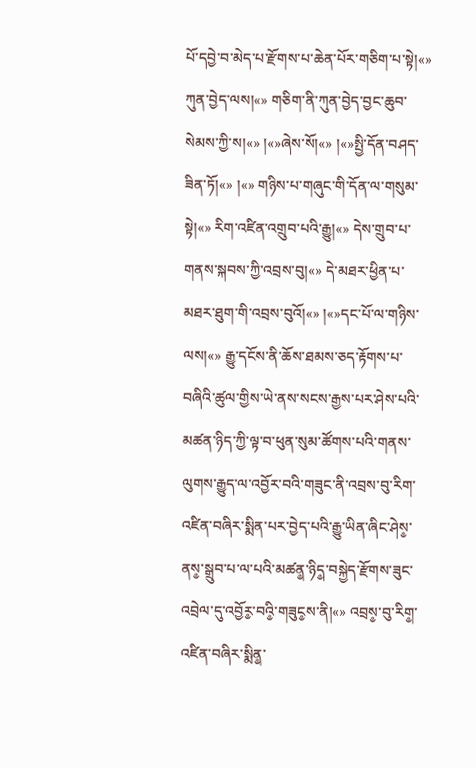པོ་དབྱེ་བ་མེད་པ་རྫོགས་པ་ཆེན་པོར་གཅིག་པ་སྟེ།«» ཀུན་བྱེད་ལས།«» གཅིག་ནི་ཀུན་བྱེད་བྱང་ཆུབ་སེམས་ཀྱི་ས།«» །«»ཞེས་སོ།«» །«»སྤྱི་དོན་བཤད་ཟིན་ཏོ།«» །«» གཉིས་པ་གཞུང་གི་དོན་ལ་གསུམ་སྟེ།«» རིག་འཛིན་འགྲུབ་པའི་རྒྱུ།«» དེས་གྲུབ་པ་གནས་སྐབས་ཀྱི་འབྲས་བུ།«» དེ་མཐར་ཕྱིན་པ་མཐར་ཐུག་གི་འབྲས་བུའོ།«» །«»དང་པོ་ལ་གཉིས་ལས།«» རྒྱུ་དངོས་ནི་ཆོས་ཐམས་ཅད་རྟོགས་པ་བཞིའི་ཚུལ་གྱིས་ཡེ་ནས་སངས་རྒྱས་པར་ཤེས་པའི་མཚན་ཉིད་ཀྱི་ལྟ་བ་ཕུན་སུམ་ཚོགས་པའི་གནས་ལུགས་རྒྱུད་ལ་འབྱོར་བའི་གཟུང་ནི་འབྲས་བུ་རིག་འཛིན་བཞིར་སྨིན་པར་བྱེད་པའི་རྒྱུ་ཡིན་ཞིང་ཤེས༵་ནས༵་སྒྲུབ་པ་ལ་པའི་མཚན༵་ཉིད༵་བསྐྱེད་རྫོགས་ཟུང་འབྲེལ་དུ་འབྱོར༵་བའི༵་གཟུང༵ས་ནི།«» འབྲས༵་བུ་རིག༵་འཛིན་བཞིར་སྨིན༵་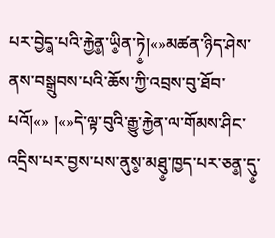པར་བྱེད༵་པའི་རྐྱེན༵་ཡི༵ན་ཏེ༵།«»མཚན་ཉིད་ཤེས་ནས་བསྒྲུབས་པའི་ཆོས་ཀྱི་འབྲས་བུ་ཐོབ་ པའོ།«» །«»དེ་ལྟ་བུའི་རྒྱུ་རྐྱེན་ལ་གོམས་ཤིང་འདྲིས་པར་བྱས་པས་ནུས༵་མཐུ༵་ཁྱད་པར་ཅན༵་དུ༵་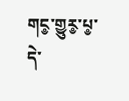གང༵་གྱུར༵་པ༵་དེ་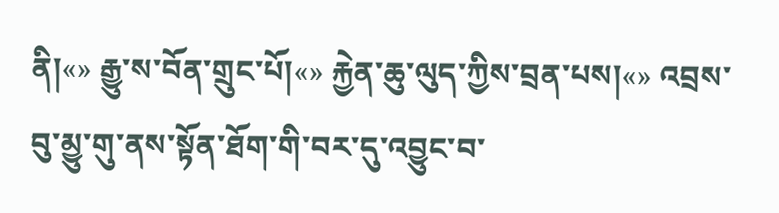ནི།«» རྒྱུ་ས་བོན་གྲུང་པོ།«» རྐྱེན་ཆུ་ལུད་ཀྱིས་བྲན་པས།«» འབྲས་བུ་མྱུ་གུ་ནས་སྟོན་ཐོག་གི་བར་དུ་འབྱུང་བ་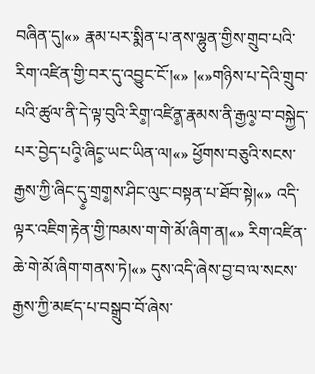བཞིན་དུ།«» རྣམ་པར་སྨིན་པ་ནས་ལྷུན་གྱིས་གྲུབ་པའི་རིག་འཛིན་གྱི་བར་དུ་འབྱུང་ངོ་།«» །«»གཉིས་པ་དེའི་གྲུབ་པའི་ཚུལ་ནི་དེ་ལྟ་བུའི་རིག༵་འཛིན༵་རྣམས་ནི་རྒྱལ༵་བ་བསྐྱེད་པར་བྱེད་པའི༵་ཞིང༵་ཡང་ཡིན་ལ།«» ཕྱོགས་བཅུའི་སངས་རྒྱས་ཀྱི་ཞིང་དུ༵་གྲག༵ས་ཤིང་ལུང་བསྟན་པ་ཐོབ་སྟེ།«» འདི་ལྟར་འཇིག་རྟེན་གྱི་ཁམས་ག་གེ་མོ་ཞིག་ན།«» རིག་འཛིན་ཆེ་གེ་མོ་ཞིག་གནས་ཏེ།«» དུས་འདི་ཞེས་བྱ་བ་ལ་སངས་རྒྱས་ཀྱི་མཛད་པ་བསྒྲུབ་བོ་ཞེས་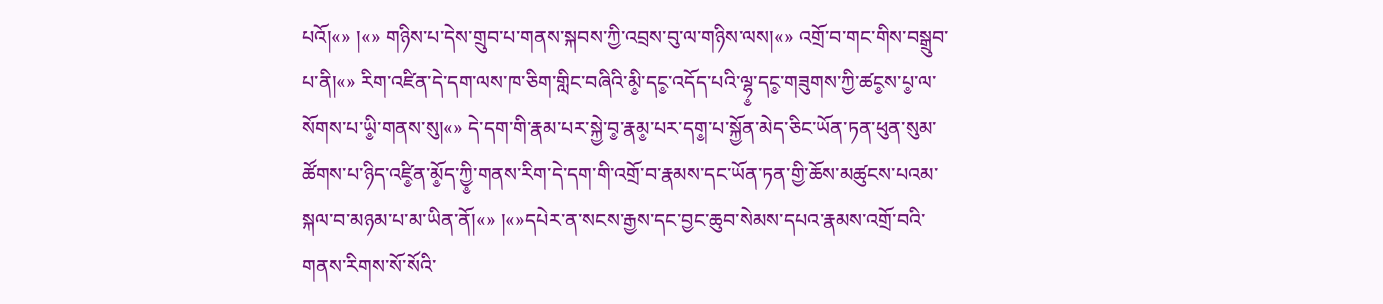པའོ།«» །«» གཉིས་པ་དེས་གྲུབ་པ་གནས་སྐབས་ཀྱི་འབྲས་བུ་ལ་གཉིས་ལས།«» འགྲོ་བ་གང་གིས་བསྒྲུབ་པ་ནི།«» རིག་འཛིན་དེ་དག་ལས་ཁ་ཅིག་གླིང་བཞིའི་མི༵་དང༵་འདོད་པའི་ལྷ༵་དང༵་གཟུགས་ཀྱི་ཚང༵ས་པ༵་ལ་སོགས་པ་ཡི༵་གནས་སུ།«» དེ་དག་གི་རྣམ་པར་སྐྱེ་བ༵་རྣམ༵་པར་དག༵་པ་སྐྱོན་མེད་ཅིང་ཡོན་ཏན་ཕུན་སུམ་ཚོགས་པ་ཉིད་འཛི༵ན་མོ༵ད་ཀྱི༵་གནས་རིག་དེ་དག་གི་འགྲོ་བ་རྣམས་དང་ཡོན་ཏན་གྱི་ཆོས་མཚུངས་པའམ་སྐལ་བ་མཉམ་པ་མ་ཡིན་ནོ།«» །«»དཔེར་ན་སངས་རྒྱས་དང་བྱང་ཆུབ་སེམས་དཔའ་རྣམས་འགྲོ་བའི་གནས་རིགས་སོ་སོའི་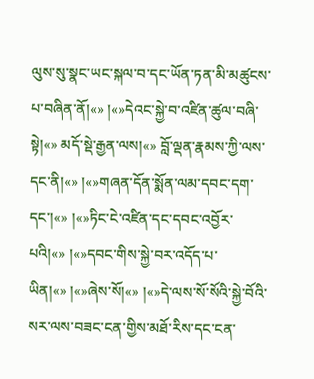ལུས་སུ་སྣང་ཡང་སྐལ་བ་དང་ཡོན་ཏན་མི་མཚུངས་པ་བཞིན་ནོ།«» །«»དེའང་སྐྱེ་བ་འཛིན་ཚུལ་བཞི་སྟེ།«» མདོ་སྡེ་རྒྱན་ལས།«» བློ་ལྡན་རྣམས་ཀྱི་ལས་དང་ནི།«» །«»གཞན་དོན་སྨོན་ལམ་དབང་དག་དང་།«» །«»ཏིང་ངེ་འཛིན་དང་དབང་འབྱོར་པའི།«» །«»དབང་གིས་སྐྱེ་བར་འདོད་པ་ཡིན།«» །«»ཞེས་སོ།«» །«»དེ་ལས་སོ་སོའི་སྐྱེ་བོའི་སར་ལས་བཟང་ངན་གྱིས་མཐོ་རིས་དང་ངན་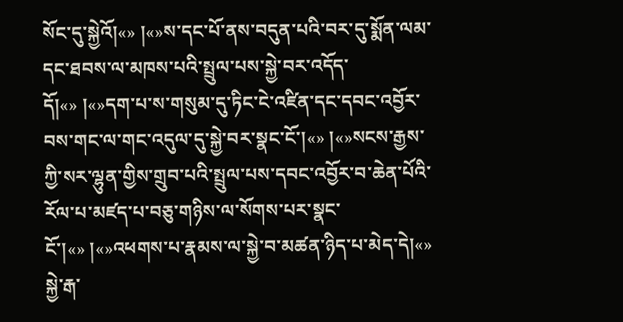སོང་དུ་སྐྱེའོ།«» །«»ས་དང་པོ་ནས་བདུན་པའི་བར་དུ་སྨོན་ལམ་དང་ཐབས་ལ་མཁས་པའི་སྤྲུལ་པས་སྐྱེ་བར་འདོད་དོ།«» །«»དག་པ་ས་གསུམ་དུ་ཏིང་ངེ་འཛིན་དང་དབང་འབྱོར་བས་གང་ལ་གང་འདུལ་དུ་སྐྱེ་བར་སྣང་ངོ་།«» །«»སངས་རྒྱས་ཀྱི་སར་ལྷུན་གྱིས་གྲུབ་པའི་སྤྲུལ་པས་དབང་འབྱོར་བ་ཆེན་པོའི་རོལ་པ་མཛད་པ་བཅུ་གཉིས་ལ་སོགས་པར་སྣང་ངོ་།«» །«»འཕགས་པ་རྣམས་ལ་སྐྱེ་བ་མཚན་ཉིད་པ་མེད་དེ།«» སྐྱེ་རྒ་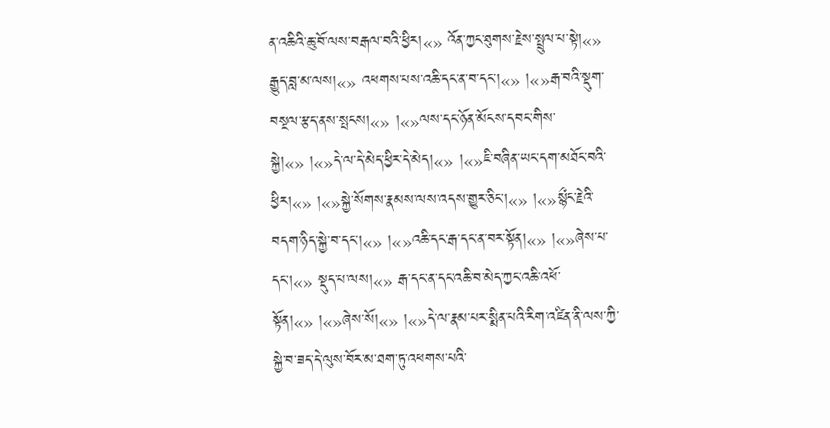ན་འཆིའི་ཆུ་བོ་ལས་བརྒལ་བའི་ཕྱིར།«» འོན་ཀྱང་ཐུགས་རྗེས་སྤྲུལ་པ་སྟེ།«» རྒྱུད་བླ་མ་ལས།«» འཕགས་པས་འཆི་དང་ན་བ་དང་།«» །«»རྒ་བའི་སྡུག་བསྔལ་རྩད་ནས་སྤངས།«» །«»ལས་དང་ཉོན་མོངས་དབང་གིས་སྐྱེ།«» །«»དེ་ལ་དེ་མེད་ཕྱིར་དེ་མེད།«» །«»ཇི་བཞིན་ཡང་དག་མཐོང་བའི་ཕྱིར།«» །«»སྐྱེ་སོགས་རྣམས་ལས་འདས་གྱུར་ཅིང་།«» །«»སྙྀང་རྗེའི་བདག་ཉིད་སྐྱེ་བ་དང་།«» །«»འཆི་དང་རྒ་དང་ན་བར་སྟོན།«» །«»ཞེས་པ་དང་།«» སྡུད་པ་ལས།«» རྒ་དང་ན་དང་འཆི་བ་མེད་ཀྱང་འཆི་འཕོ་སྟོན།«» །«»ཞེས་སོ།«» །«»དེ་ལ་རྣམ་པར་སྨིན་པའི་རིག་འཛིན་ནི་ལས་ཀྱི་སྐྱེ་བ་ཟད་དེ་ལུས་བོར་མ་ཐག་ཏུ་འཕགས་པའི་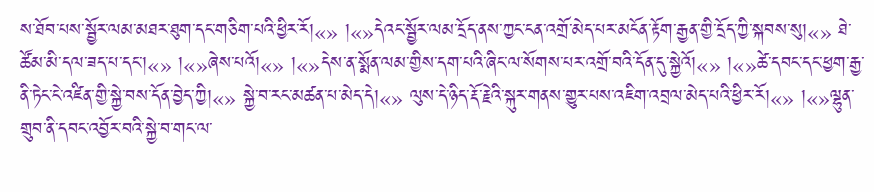ས་ཐོབ་པས་སྦྱོར་ལམ་མཐར་ཐུག་དང་གཅིག་པའི་ཕྱིར་རོ།«» །«»དེའང་སྦྱོར་ལམ་དྲོད་ནས་ཀྱང་ངན་འགྲོ་མེད་པར་མངོན་རྟོག་རྒྱན་གྱི་དྲོད་ཀྱི་སྐབས་སུ།«» ཐེ་ཚོམ་མི་དལ་ཟད་པ་དང་།«» །«»ཞེས་པའོ།«» །«»དེས་ན་སྨོན་ལམ་གྱིས་དག་པའི་ཞིང་ལ་སོགས་པར་འགྲོ་བའི་དོན་དུ་སྐྱེའོ།«» །«»ཚེ་དབང་དང་ཕྱག་རྒྱ་ནི་ཏེང་ངེ་འཛིན་གྱི་སྐྱེ་བས་དོན་བྱེད་ཀྱི།«» སྐྱེ་བ་རང་མཚན་པ་མེད་དེ།«» ལུས་དེ་ཉིད་རྡོ་རྗེའི་སྐུར་གནས་གྱུར་པས་འཇིག་འབྲལ་མེད་པའི་ཕྱིར་རོ།«» །«»ལྷུན་གྲུབ་ནི་དབང་འབྱོར་བའི་སྐྱེ་བ་གང་ལ་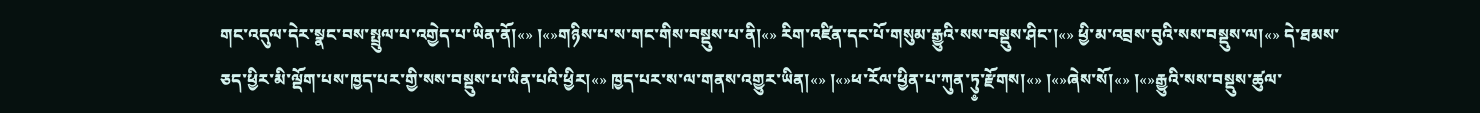གང་འདུལ་དེར་སྣང་བས་སྤྲུལ་པ་འགྱེད་པ་ཡིན་ནོ།«» །«»གཉིས་པ་ས་གང་གིས་བསྡུས་པ་ནི།«» རིག་འཛིན་དང་པོ་གསུམ་རྒྱུའི་སས་བསྡུས་ཤིང་།«» ཕྱི་མ་འབྲས་བུའི་སས་བསྡུས་ལ།«» དེ་ཐམས་ཅད་ཕྱིར་མི་ལྡོག་པས་ཁྱད་པར་གྱི་སས་བསྡུས་པ་ཡིན་པའི་ཕྱིར།«» ཁྱད་པར་ས་ལ་གནས་འགྱུར་ཡིན།«» །«»ཕ་རོལ་ཕྱིན་པ་ཀུན་ཏུ༵་རྫོགས།«» །«»ཞེས་སོ།«» །«»རྒྱུའི་སས་བསྡུས་ཚུལ་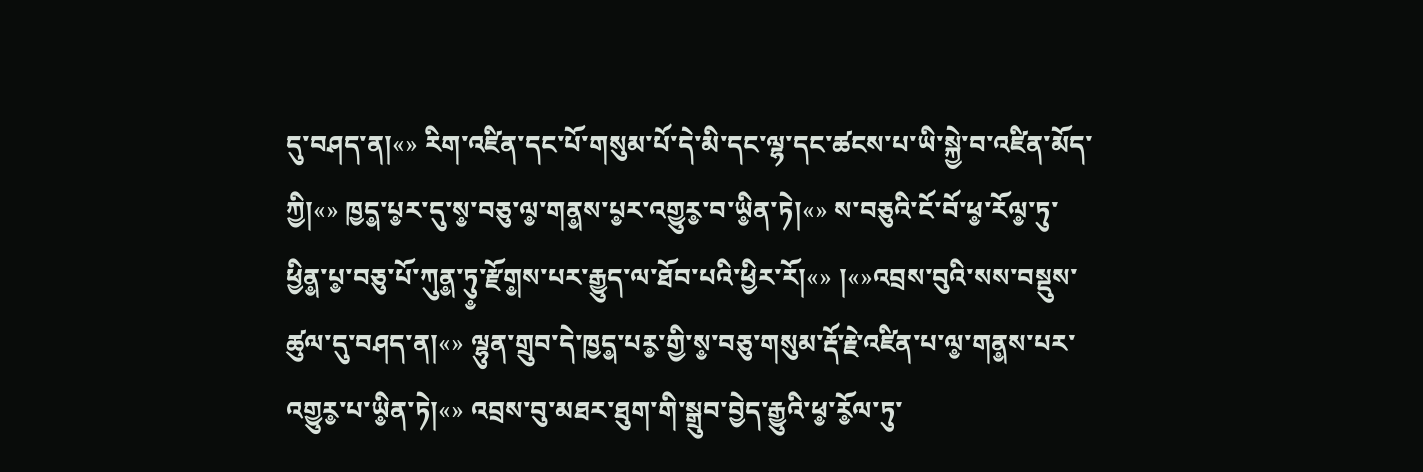དུ་བཤད་ན།«» རིག་འཛིན་དང་པོ་གསུམ་པོ་དེ་མི་དང་ལྷ་དང་ཚངས་པ་ཡི་སྐྱེ་བ་འཛིན་མོད་ཀྱི།«» ཁྱད༵་པ༵ར་དུ་ས༵་བཅུ་ལ༵་གན༵ས་པ༵ར་འགྱུར༵་བ་ཡི༵ན་ཏེ།«» ས་བཅུའི་ངོ་བོ་ཕ༵་རོལ༵་ཏུ་ཕྱིན༵་པ༵་བཅུ་པོ་ཀུན༵་ཏུ༵་རྫོག༵ས་པར་རྒྱུད་ལ་ཐོབ་པའི་ཕྱིར་རོ།«» །«»འབྲས་བུའི་སས་བསྡུས་ཚུལ་དུ་བཤད་ན།«» ལྷུན་གྲུབ་དེ་ཁྱད༵་པར༵་གྱི་ས༵་བཅུ་གསུམ་རྡོ་རྗེ་འཛིན་པ་ལ༵་གན༵ས་པར་འགྱུར༵་པ་ཡི༵ན་ཏེ།«» འབྲས་བུ་མཐར་ཐུག་གི་སྒྲུབ་བྱེད་རྒྱུའི་ཕ༵་རོ༵ལ་ཏུ་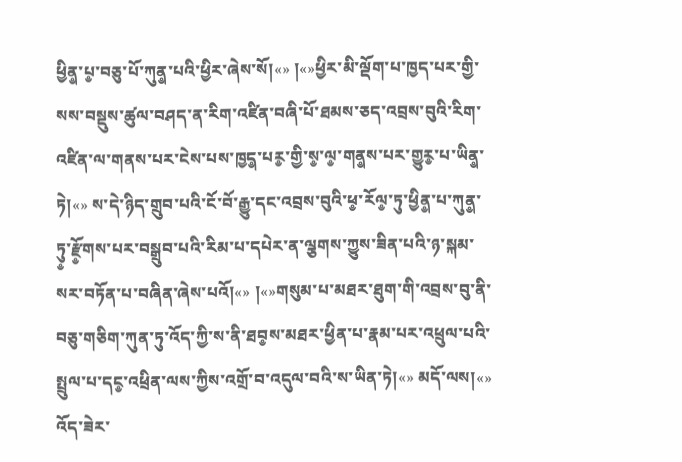ཕྱིན༵་པ༵་བཅུ་པོ་ཀུན༵་པའི་ཕྱིར་ཞེས་སོ།«» །«»ཕྱིར་མི་ལྡོག་པ་ཁྱད་པར་གྱི་སས་བསྡུས་ཚུལ་བཤད་ན་རིག་འཛིན་བཞི་པོ་ཐམས་ཅད་འབྲས་བུའི་རིག་འཛིན་ལ་གནས་པར་ངེས་པས་ཁྱད༵་པར༵་གྱི་ས༵་ལ༵་གན༵ས་པར་གྱུར༵་པ་ཡིན༵་ཏེ།«» ས་དེ་ཉིད་གྲུབ་པའི་ངོ་བོ་རྒྱུ་དང་འབྲས་བུའི་ཕ༵་རོལ༵་ཏུ་ཕྱིན༵་པ་ཀུན༵་ཏུ༵་རྫོ༵གས་པར་བསྒྲུབ་པའི་རིམ་པ་དཔེར་ན་ལྕགས་ཀྱུས་ཟིན་པའི་ཉ་སྐམ་སར་བཏོན་པ་བཞིན་ཞེས་པའོ།«» །«»གསུམ་པ་མཐར་ཐུག་གི་འབྲས་བུ་ནི་བཅུ་གཅིག་ཀུན་ཏུ་འོད་ཀྱི་ས་ནི་ཐབ༵ས་མཐར་ཕྱིན་པ་རྣམ་པར་འཕྲུལ་པའི་སྤྲུལ་པ་དང༵་འཕྲིན་ལས་ཀྱིས་འགྲོ་བ་འདུལ་བའི་ས་ཡིན་ཏེ།«» མདོ་ལས།«» འོད་ཟེར་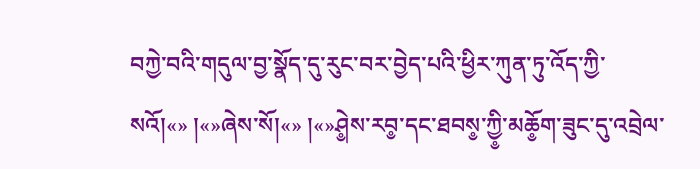བཀྱེ་བའི་གདུལ་བྱ་སྣོད་དུ་རུང་བར་བྱེད་པའི་ཕྱིར་ཀུན་ཏུ་འོད་ཀྱི་སའོ།«» །«»ཞེས་སོ།«» །«»ཤེ༵ས་རབ༵་དང་ཐབས༵་ཀྱི༵་མཆོ༵ག་ཟུང་དུ་འབྲེལ་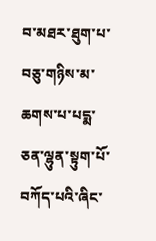བ་མཐར་ཐུག་པ་བཅུ་གཉིས་མ་ཆགས་པ་པདྨ་ཅན་ལྷུན་སྟུག་པོ་བཀོད་པའི་ཞིང་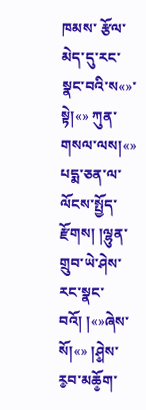ཁམས་ རྩོལ་མེད་དུ་རང་སྣང་བའི་ས«»་སྟེ།«» ཀུན་གསལ་ལས།«» པདྨ་ཅན་ལ་ལོངས་སྤྱོད་རྫོགས། །ལྷུན་གྲུབ་ཡེ་ཤེས་རང་སྣང་བའོ། །«»ཞེས་སོ།«» །ཤེ༵ས་ར༵བ་མཆོ༵ག་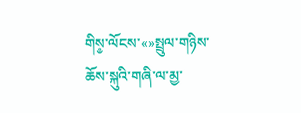གིས༵་ལོངས་«»སྤྲུལ་གཉིས་ཆོས་སྐུའི་གཞི་ལ་མྱ་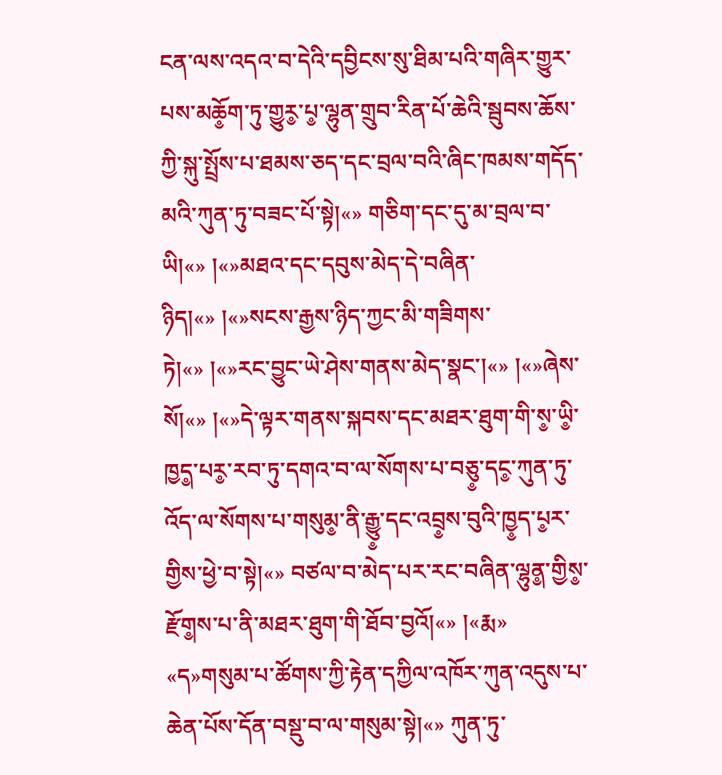ངན་ལས་འདའ་བ་དེའི་དབྱིངས་སུ་ཐིམ་པའི་གཞིར་གྱུར་པས་མཆོ༵ག་ཏུ་གྱུར༵་པ༵་ལྷུན་གྲུབ་རིན་པོ་ཆེའི་སྦུབས་ཆོས་ཀྱི་སྐུ་སྤྲོས་པ་ཐམས་ཅད་དང་བྲལ་བའི་ཞིང་ཁམས་གདོད་མའི་ཀུན་ཏུ་བཟང་པོ་སྟེ།«» གཅིག་དང་དུ་མ་བྲལ་བ་ཡི།«» །«»མཐའ་དང་དབུས་མེད་དེ་བཞིན་ཉིད།«» །«»སངས་རྒྱས་ཉིད་ཀྱང་མི་གཟིགས་ཏེ།«» །«»རང་བྱུང་ཡེ་ཤེས་གནས་མེད་སྣང་།«» །«»ཞེས་སོ།«» །«»དེ་ལྟར་གནས་སྐབས་དང་མཐར་ཐུག་གི་ས༵་ཡི༵་ཁྱད༵་པར༵་རབ་ཏུ་དགའ་བ་ལ་སོགས་པ་བཅུ༵་དང༵་ཀུན་ཏུ་འོད་ལ་སོགས་པ་གསུམ༵་ནི་རྒྱུ༵་དང་འབྲ༵ས་བུའི་ཁྱ༵ད་པ༵ར་གྱིས་ཕྱེ་བ་སྟེ།«» བཙལ་བ་མེད་པར་རང་བཞིན་ལྷུན༵་གྱིས༵་རྫོག༵ས་པ་ནི་མཐར་ཐུག་གི་ཐོབ་བྱའོ།«» །«རྨ» «ད»གསུམ་པ་ཚོགས་ཀྱི་རྟེན་དཀྱིལ་འཁོར་ཀུན་འདུས་པ་ཆེན་པོས་དོན་བསྡུ་བ་ལ་གསུམ་སྟེ།«» ཀུན་ཏུ་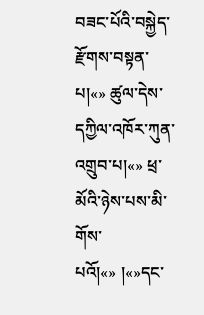བཟང་པོའི་བསྐྱེད་རྫོགས་བསྟན་པ།«» ཚུལ་དེས་དཀྱིལ་འཁོར་ཀུན་འགྲུབ་པ།«» ཕྲ་མོའི་ཉེས་པས་མི་གོས་པའོ།«» །«»དང་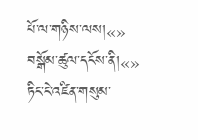པོ་ལ་གཉིས་ལས།«» བསྒོམ་ཚུལ་དངོས་ནི།«» ཏིང་ངེ་འཛིན་གསུམ་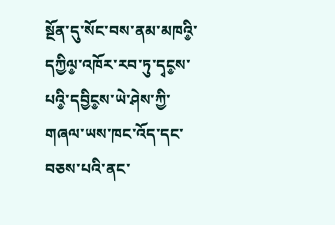སྔོན་དུ་སོང་བས་ནམ་མཁའི༵་དཀྱིལ༵་འཁོར་རབ་ཏུ་དྭང༵ས་པའི༵་དབྱིང༵ས་ཡེ་ཤེས་ཀྱི་གཞལ་ཡས་ཁང་འོད་དང་བཅས་པའི་ནང་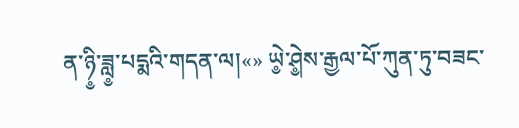ན་ཉི༵་ཟླ༵་པདྨའི་གདན་ལ།«» ཡེ༵་ཤེ༵ས་རྒྱལ་པོ་ཀུན་ཏུ་བཟང་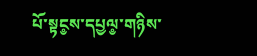པོ་སྟང༵ས་དཔྱལ༵་གཉིས་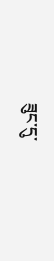ཟུང་དུ་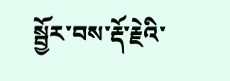སྦྱོར་བས་རྡོ་རྗེའི་